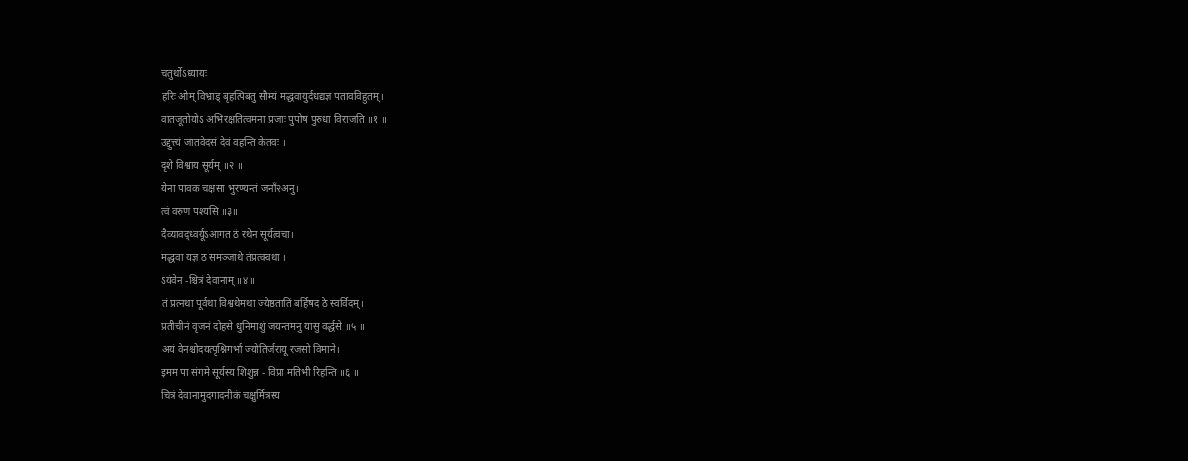चतुर्थोऽध्यायः
हरिः ओम् विभ्राड् बृहत्पिबतु सौम्यं मद्धवायुर्दधद्यज्ञ पतावविहुतम्।
वातजूतोयोऽ अभिरक्षतित्वमना प्रजाः पुपोष पुरुधा विराजति ॥१ ॥
उद्दुत्त्यं जातवेदसं देवं वहन्ति केतवः ।
दृशे विश्वाय सूर्यम् ॥२ ॥
येना पावक चक्षसा भुरण्यन्तं जनाँ२अनु।
त्वं वरुण पश्यसि ॥३॥
दैव्यावद्ध्वर्यूऽआगत ठं रथेन सूर्यत्वचा।
मद्धवा यज्ञ ठ समञ्जाथे तंप्रत्क्वथा ।
ऽयंवेन -श्चित्रं देवानाम् ॥४॥
तं प्रत्नथा पूर्वथा विश्वथेमथा ज्येष्ठतातिं बर्हिषद ठे स्वर्विदम्।
प्रतीचीनं वृजनं दोहसे धुनिमाशुं जयन्तमनु यासु वर्द्धसे ॥५ ॥
अयं वेनश्चोदयत्पृश्निगर्भा ज्योतिर्जरायू रजसो विमाने।
इमम पा संगमे सूर्यस्य शिशुन्न - विप्रा मतिभी रिहन्ति ॥६ ॥
चित्रं देवानामुदगादनीकं चक्षुर्मित्रस्य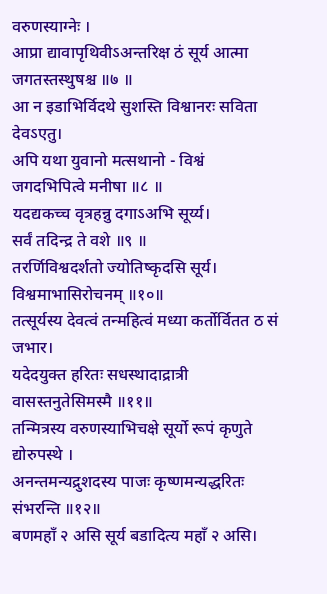वरुणस्याग्नेः ।
आप्रा द्यावापृथिवीऽअन्तरिक्ष ठं सूर्य आत्मा जगतस्तस्थुषश्च ॥७ ॥
आ न इडाभिर्विदथे सुशस्ति विश्वानरः सविता देवऽएतु।
अपि यथा युवानो मत्सथानो - विश्वं जगदभिपित्वे मनीषा ॥८ ॥
यदद्यकच्च वृत्रहन्नु दगाऽअभि सूर्य्य।
सर्वं तदिन्द्र ते वशे ॥९ ॥
तरर्णिविश्वदर्शतो ज्योतिष्कृदसि सूर्य।
विश्वमाभासिरोचनम् ॥१०॥
तत्सूर्यस्य देवत्वं तन्महित्वं मध्या कर्तोर्वितत ठ सं जभार।
यदेदयुक्त हरितः सधस्थादाद्रात्री वासस्तनुतेसिमस्मै ॥११॥
तन्मित्रस्य वरुणस्याभिचक्षे सूर्यो रूपं कृणुते द्योरुपस्थे ।
अनन्तमन्यद्रुशदस्य पाजः कृष्णमन्यद्धरितः संभरन्ति ॥१२॥
बणमहाँ २ असि सूर्य बडादित्य महाँ २ असि।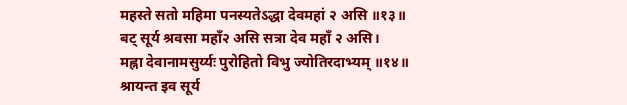महस्ते सतो महिमा पनस्यतेऽद्धा देवमहां २ असि ॥१३॥
बट् सूर्य श्रवसा महाँ२ असि सत्रा देव महाँ २ असि।
मह्ना देवानामसुर्य्यः पुरोहितो विभु ज्योतिरदाभ्यम् ॥१४॥
श्रायन्त इव सूर्य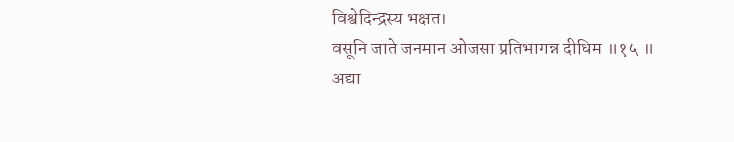विश्वेदिन्द्रस्य भक्षत।
वसूनि जाते जनमान ओजसा प्रतिभागन्न दीधिम ॥१५ ॥
अद्या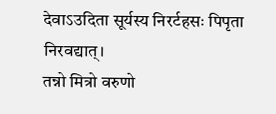देवाऽउदिता सूर्यस्य निरर्टहसः पिपृता निरवद्यात्।
तन्नो मित्रो वरुणो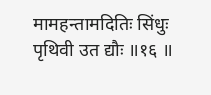मामहन्तामदितिः सिंधुः पृथिवी उत द्यौः ॥१६ ॥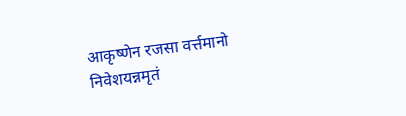आकृष्णेन रजसा वर्त्तमानो निवेशयन्नमृतं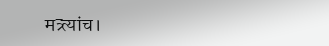मत्र्त्यांच।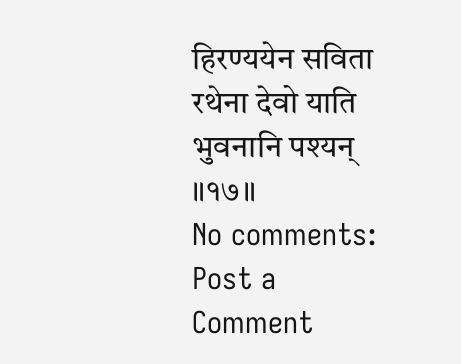हिरण्ययेन सविता रथेना देवो याति भुवनानि पश्यन् ॥१७॥
No comments:
Post a Comment